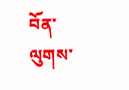བོན་ལུགས་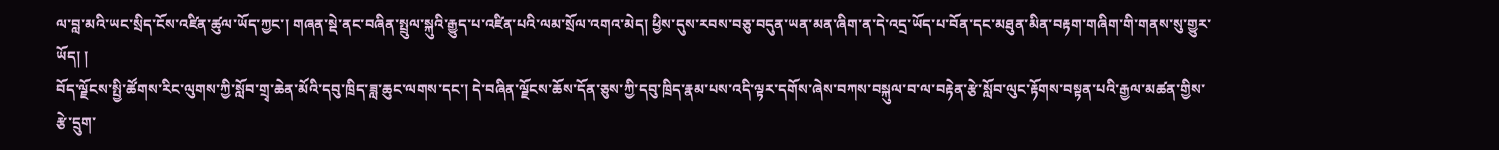ལ་བླ་མའི་ཡང་སྲིད་ངོས་འཛིན་ཚུལ་ཡོད་ཀྱང་། གཞན་སྡེ་ནང་བཞིན་སྤྲུལ་སྐུའི་རྒྱུད་པ་འཛིན་པའི་ལམ་སྲོལ་འགའ་མེད། ཕྱིས་དུས་རབས་བཅུ་བདུན་ཡན་མན་ཞིག་ན་དེ་འདྲ་ཡོད་པ་བོན་དང་མཐུན་མིན་བརྟག་གཞིག་གི་གནས་སུ་གྱུར་ཡོད། །
བོད་ལྗོངས་སྤྱི་ཚོགས་རིང་ལུགས་ཀྱི་སློབ་གྲྭ་ཆེན་མོའི་དབུ་ཁྲིད་ཟླ་ཆུང་ལགས་དང་། དེ་བཞིན་ལྗོངས་ཆོས་དོན་ཅུས་ཀྱི་དབུ་ཁྲིད་རྣམ་པས་འདི་ལྟར་དགོས་ཞེས་བཀས་བསྐུལ་བ་ལ་བརྟེན་རྩེ་སློབ་ལུང་རྟོགས་བསྟན་པའི་རྒྱལ་མཚན་གྱིས་རྩེ་དྲུག་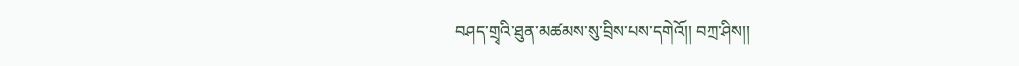བཤད་གྲྭའི་ཐུན་མཚམས་སུ་བྲིས་པས་དགེའོ།། བཀྲ་ཤིས།།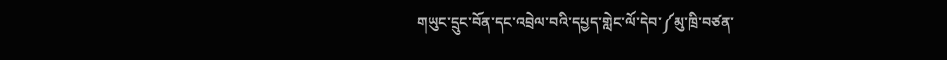གཡུང་དྲུང་བོན་དང་འབྲེལ་བའི་དཔྱད་གླེང་ལོ་དེབ་༼མུ་ཁྲི་བཙན་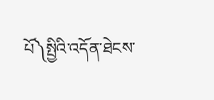པོ༽སྤྱིའི་འདོན་ཐེངས་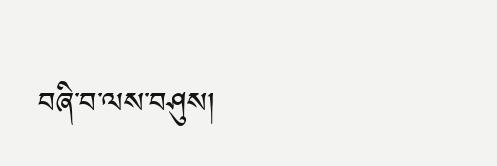བཞི་བ་ལས་བཤུས།